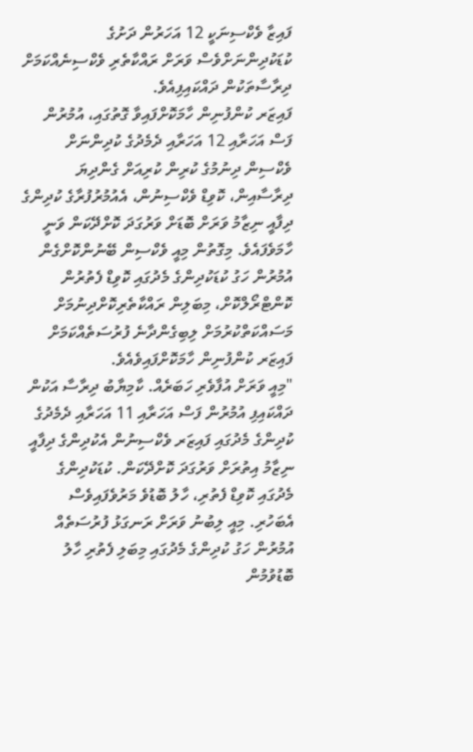ފައިޒާ ވެކްސިނަކީ 12 އަހަރުން ދަށުގެ ކުޑަކުދިންނަށްވެސް ވަރަށް ރައްކާތެރި ވެކްސިނެއްކަމަށް ދިރާސާތަކުން ދައްކައިފިއެވެ.
ފައިޒަރ ކުންފުނިން ހާމަކޮށްފައިވާ ގޮތުގައި، އުމުރުން ފަސް އަހަރާއި 12 އަހަރާއި ދެމެދުގެ ކުދިންނަށް ވެކްސިން ދިނުމުގެ ކުރިން ކުރިއަށް ގެންދިޔަ ދިރާސާއިން، ކޮވިޑް ވެކްސިނުން، އެއުމުރުފުރާގެ ކުދިންގެ ދިފާއީ ނިޒާމު ވަރަށް ބޮޑަށް ވަރުގަދަ ކޮށްދޭކަން ވަނީ ހާމަވެފައެވެ. މިގޮތުން މިއީ ވެކްސިން ބޭނުންކޮށްގެން އުމުރުން ހަގު ކުޑަކުދިންގެ މެދުގައި ކޮވިޑް ފެތުރުން ކޮންޓްރޯލްކޮށް، މިބަލިން ރައްކާތެރިކޮށްދިނުމަށް މަސައްކަތްކުރުމަށް ލިބިގެންދާނެ ފުރުސަތެއްކަމަށް ފައިޒަރ ކުންފުނިން ހާމަކޮށްފައިވެއެވެ.
"މިއީ ވަރަށް އުފާވެރި ހަބަރެއް. ކާމިޔާބު ދިރާސާ އަކުން ދައްކައިފި އުމުރުން ފަސް އަހަރާއި 11 އަހަރާއި ދެމެދުގެ ކުދިންގެ މެދުގައި ފައިޒަރ ވެކްސިނުން އެކުދިންގެ ދިފާއީ ނިޒާމު އިތުރަށް ވަރުގަދަ ކޮށްދޭކަން. ކުޑަކުދިންގެ މެދުގައި ކޮވިޑް ފެތުރި، ހާލު ބޮޑުވެ މަރުވެފައިވެސް އެބަހުރި. މިއީ ލިބުނު ވަރަށް ރަނގަޅު ފުރުސަތެއް އުމުރުން ހަގު ކުދިންގެ މެދުގައި މިބަލި ފެތުރި ހާލު ބޮޑުވުމުން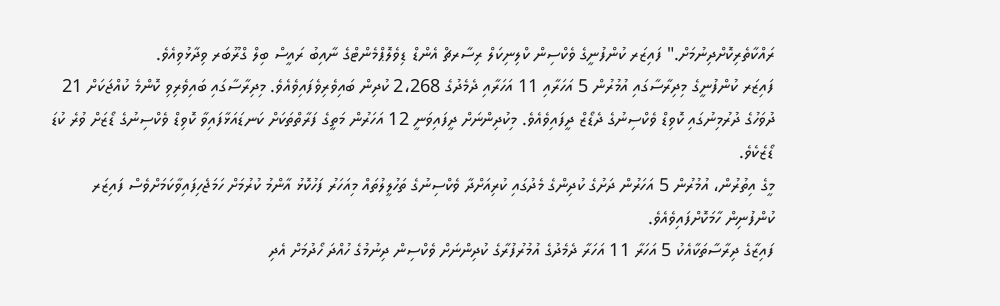ރައްކާތެރިކޮށްދިނުމަށް." ފައިޒަރ ކުންފުނީގެ ވެކްސިން ކްލިނިކަލް ރިސާރޗް އެންޑް ޑިވެލޮޕްމެންޓްގެ ނާއިބު ރައީސް ބިލް ގްރޫބަރ ވިދާޅުވިއެވެ.
ފައިޒަރ ކުންފުނީގެ މިދިރާސާގައި އުމުރުން 5 އަހަރާއި 11 އަހަރާއި ދެމެދުގެ 2،268 ކުދިން ބައިވެރިވެފައިވެއެވެ. މިދިރާސާގައި ބައިވެރިވި ކޮންމެ ކުއްޖަކަށް 21 ދުވަހުގެ ދުރުމިނުގައި ކޮވިޑް ވެކްސިނުގެ ދެޑޯޒް ދީފައިވެއެވެ. މިކުދިންނަށް ދީފައިވަނީ 12 އަހަރުން މަތީގެ ފަރާތްތަކަށް ކަނޑައަޅާފައިވާ ކޮވިޑް ވެކްސިނުގެ ޑޯޒަށް ވުރެ ކުޑަ ޑޯޒެކެވެ.
މީގެ އިތުރުން، އުމުރުން 5 އަހަރުން ދަށުގެ ކުދިންގެ މެދުގައި ކުރިއަށްދާ ވެކްސިނުގެ ތަހުލީލުތައް މިއަހަރު ފަހުކޮޅު އާންމު ކުރުމަށް ހަމަޖެހިފައިވާކަމަށްވެސް ފައިޒަރ ކުންފުނިން ހާމަކޮށްފައިވެއެވެ.
ފައިޒާގެ ދިރާސާތަކާއެކު 5 އަހަރާ 11 އަހަރާ ދެމެދުގެ އުމުރުފުރާގެ ކުދިންނަށް ވެކްސިން ދިނުމުގެ ހުއްދަ ހޯދުމަށް އެދި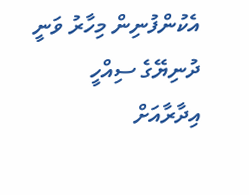އެކުންފުނިން މިހާރު ވަނީ ދުނިޔޭގެ ސިއްހީ އިދާރާއަށް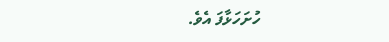ހުށަހަޅާފަ އެވެ.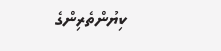ކިޔުންތެރިންގެ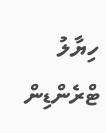ހިޔާލު
ޓްރެންޑިން